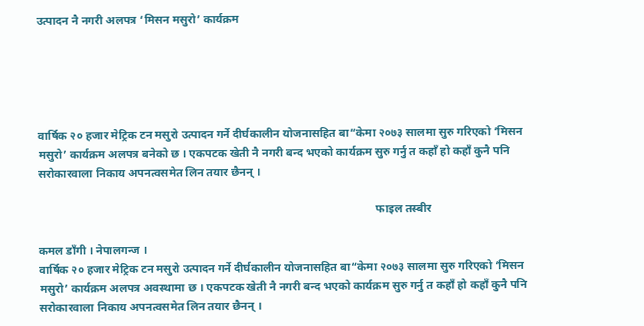उत्पादन नै नगरी अलपत्र ‘मिसन मसुरो’ कार्यक्रम





वार्षिक २० हजार मेट्रिक टन मसुरो उत्पादन गर्ने दीर्घकालीन योजनासहित बा“केमा २०७३ सालमा सुरु गरिएको ‘मिसन मसुरो’ कार्यक्रम अलपत्र बनेको छ । एकपटक खेती नै नगरी बन्द भएको कार्यक्रम सुरु गर्नु त कहाँ हो कहाँ कुनै पनि सरोकारवाला निकाय अपनत्वसमेत लिन तयार छैनन् ।

                                                                                                                      फाइल तस्बीर

कमल डाँगी । नेपालगन्ज ।
वार्षिक २० हजार मेट्रिक टन मसुरो उत्पादन गर्ने दीर्घकालीन योजनासहित बा“केमा २०७३ सालमा सुरु गरिएको ‘मिसन मसुरो’ कार्यक्रम अलपत्र अवस्थामा छ । एकपटक खेती नै नगरी बन्द भएको कार्यक्रम सुरु गर्नु त कहाँ हो कहाँ कुनै पनि सरोकारवाला निकाय अपनत्वसमेत लिन तयार छैनन् ।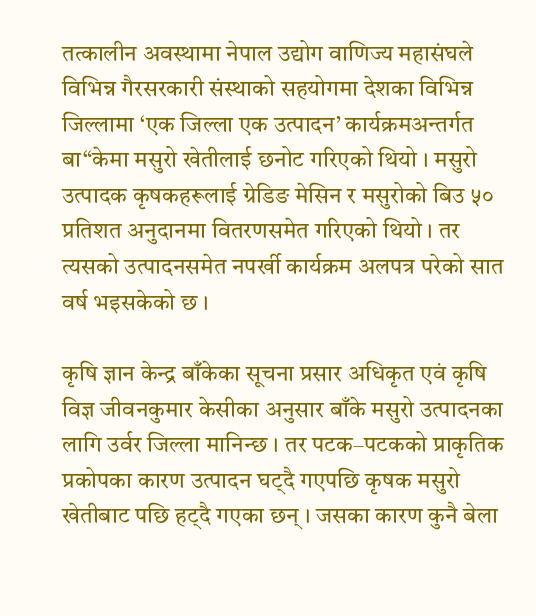तत्कालीन अवस्थामा नेपाल उद्योग वाणिज्य महासंघले विभिन्न गैरसरकारी संस्थाको सहयोगमा देशका विभिन्न जिल्लामा ‘एक जिल्ला एक उत्पादन’ कार्यक्रमअन्तर्गत बा“केमा मसुरो खेतीलाई छनोट गरिएको थियो । मसुरो उत्पादक कृषकहरूलाई ग्रेडिङ मेसिन र मसुरोको बिउ ५० प्रतिशत अनुदानमा वितरणसमेत गरिएको थियो । तर त्यसको उत्पादनसमेत नपर्खी कार्यक्रम अलपत्र परेको सात वर्ष भइसकेको छ ।

कृषि ज्ञान केन्द्र बाँकेका सूचना प्रसार अधिकृत एवं कृषि विज्ञ जीवनकुमार केसीका अनुसार बाँके मसुरो उत्पादनका लागि उर्वर जिल्ला मानिन्छ । तर पटक–पटकको प्राकृतिक प्रकोपका कारण उत्पादन घट्दै गएपछि कृषक मसुरो खेतीबाट पछि हट्दै गएका छन् । जसका कारण कुनै बेला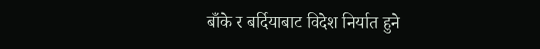बाँके र बर्दियाबाट विदेश निर्यात हुने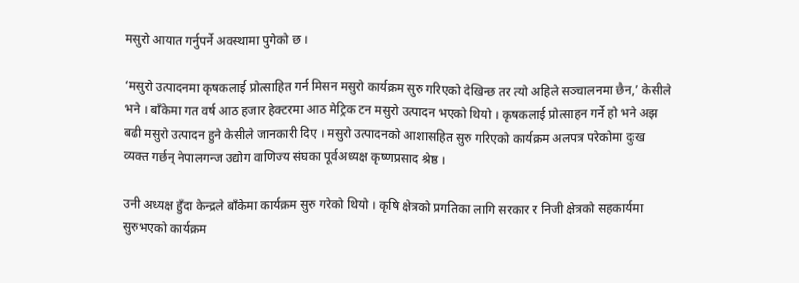मसुरो आयात गर्नुपर्ने अवस्थामा पुगेको छ ।

‘मसुरो उत्पादनमा कृषकलाई प्रोत्साहित गर्न मिसन मसुरो कार्यक्रम सुरु गरिएको देखिन्छ तर त्यो अहिले सञ्चालनमा छैन,’ केसीले भने । बाँकेमा गत वर्ष आठ हजार हेक्टरमा आठ मेट्रिक टन मसुरो उत्पादन भएको थियो । कृषकलाई प्रोत्साहन गर्ने हो भने अझ बढी मसुरो उत्पादन हुने केसीले जानकारी दिए । मसुरो उत्पादनको आशासहित सुरु गरिएको कार्यक्रम अलपत्र परेकोमा दुःख व्यक्त गर्छन् नेपालगन्ज उद्योग वाणिज्य संघका पूर्वअध्यक्ष कृष्णप्रसाद श्रेष्ठ ।

उनी अध्यक्ष हुँदा केन्द्रले बाँकेमा कार्यक्रम सुरु गरेको थियो । कृषि क्षेत्रको प्रगतिका लागि सरकार र निजी क्षेत्रको सहकार्यमा सुरुभएको कार्यक्रम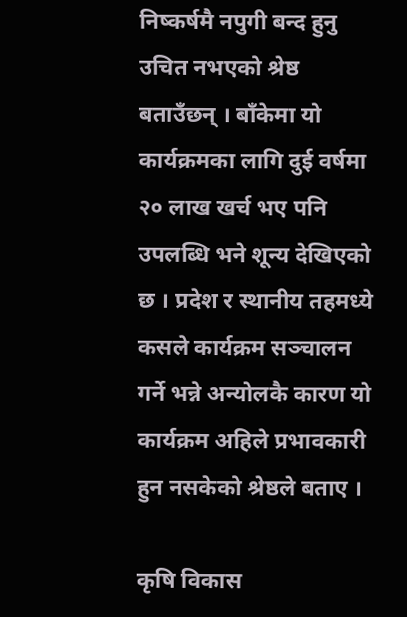निष्कर्षमै नपुगी बन्द हुनु उचित नभएको श्रेष्ठ बताउँछन् । बाँकेमा यो कार्यक्रमका लागि दुई वर्षमा २० लाख खर्च भए पनि उपलब्धि भने शून्य देखिएको छ । प्रदेश र स्थानीय तहमध्ये कसले कार्यक्रम सञ्चालन गर्ने भन्ने अन्योलकै कारण यो कार्यक्रम अहिले प्रभावकारी हुन नसकेको श्रेष्ठले बताए ।

कृषि विकास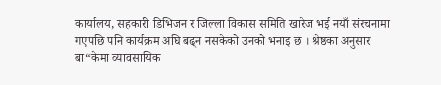कार्यालय, सहकारी डिभिजन र जिल्ला विकास समिति खारेज भई नयाँ संरचनामा गएपछि पनि कार्यक्रम अघि बढ्न नसकेको उनको भनाइ छ । श्रेष्ठका अनुसार बा“केमा व्यावसायिक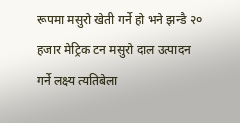रूपमा मसुरो खेती गर्ने हो भने झन्डै २० हजार मेट्रिक टन मसुरो दाल उत्पादन गर्ने लक्ष्य त्यतिबेला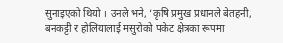सुनाइएको थियो । उनले भने, ‘कृषि प्रमुख प्रधानले बेतहनी, बनकट्टी र होलियालाई मसुरोको पकेट क्षेत्रका रूपमा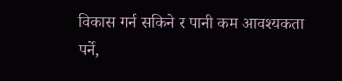विकास गर्न सकिने र पानी कम आवश्यकता पर्ने,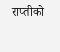राप्तीको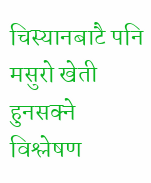चिस्यानबाटै पनि मसुरो खेती हुनसक्ने विश्लेषण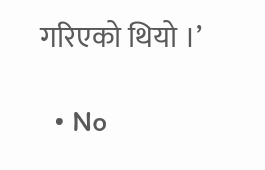गरिएको थियो ।’

  • No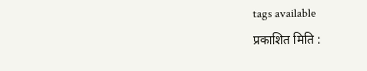tags available
प्रकाशित मिति :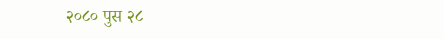२०८० पुस २८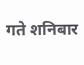गते शनिबार